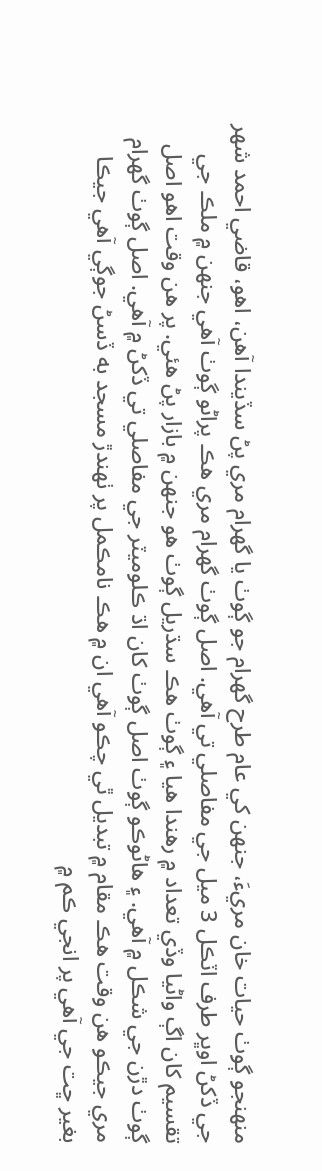منهنجو ڳوٺ حيات خان مريءَ، جنهن کي عام طرح گهرام جو ڳوٺ يا گهرام مري پڻ سڏيندا آهن، اهو، قاضي احمد شهر جي ڏکڻ اوڀر طرف اٽڪل 3 ميل جي مفاصلي تي آهي. اصل ڳوٺ گهرام مري هڪ پراڻو ڳوٺ آهي جنهن ۾ ملڪ جي تقسيم کان اڳ واڻيا وڏي تعداد ۾ رهندا هيا ۽ ڳوٺ هڪ سڌريل ڳوٺ هو جنهن ۾ بازار پڻ هئي. پر هن وقت اهو اصل ڳوٺ دڙن جي شڪل ۾ آهي. ۽ هاڻوڪو ڳوٺ اصل ڳوٺ کان اڌ ڪلوميٽر جي مفاصلي تي ڏکڻ ۾ آهي. اصل ڳوٺ گهرام مري جيڪو هن وقت هڪ مقام ۾ تبديل ٿي چڪو آهي ان ۾ هڪ نامڪمل پر ٺهندڙ مسجد به ڏسڻ جوڳي آهي جيڪا بغير ڇت جي آهي پر انجي ڪم ۾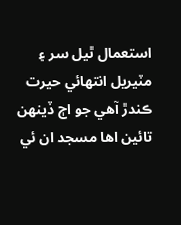استعمال ٿيل سر ۽ مٽيريل انتهائي حيرت ڪندڙ آهي جو اڄ ڏينهن تائين اها مسجد ان ئي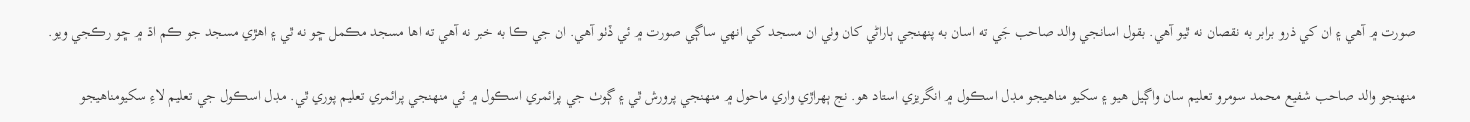صورت ۾ آهي ۽ ان کي ذرو برابر به نقصان نه ٿيو آهي. بقول اسانجي والد صاحب جَي ته اسان به پنهنجي ٻاراڻي کان وٺي ان مسجد کي انهي ساڳي صورت ۾ ئي ڏٺو آهي. ان جي ڪا به خبر نه آهي ته اها مسجد مڪمل ڇو نه ٿي ۽ اهڙي مسجد جو ڪم اڌ ۾ ڇو رڪجي ويو.

منهنجو والد صاحب شفيع محمد سومرو تعليم سان واڳيل هيو ۽ سکيو مناهيجو مڊل اسڪول ۾ انگريزي استاد هو. نج ٻهراڙي واري ماحول ۾ منهنجي پرورش ٿي ۽ ڳوٺ جي پرائمري اسڪول ۾ ئي منهنجي پرائمري تعليم پوري ٿي. مڊل اسڪول جي تعليم لاءِ سکيومناهيجو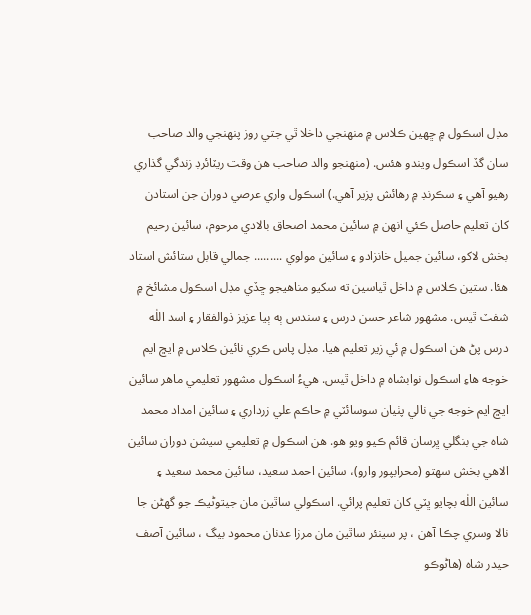مڊل اسڪول ۾ ڇهين ڪلاس ۾ منهنجي داخلا ٿي جتي روز پنهنجي والد صاحب سان گڏ اسڪول ويندو هئس. (منهنجو والد صاحب هن وقت ريٽائرڊ زندگي گذاري رهيو آهي ۽ سڪرنڊ ۾ رهائش پزير آهي.) اسڪول واري عرصي دوران جن استادن کان تعليم حاصل ڪئي انهن ۾ سائين محمد اصحاق بالادي مرحوم، سائين رحيم بخش لاکو، سائين جميل خانزادو ۽ سائين مولوي ......... جمالي قابل ستائش استاد هئا. ستين ڪلاس ۾ داخل ٿياسين ته سکيو مناهيجو ڇڏي مڊل اسڪول مشائخ ۾ شفٽ ٿيس. مشهور شاعر حسن درس ۽ سندس ٻه ٻيا عزيز ذوالفقار ۽ اسد اللٰه درس پڻ هن اسڪول ۾ ئي زير تعليم هيا. مڊل پاس ڪري نائين ڪلاس ۾ ايڇ ايم خوجه هاءِ اسڪول نوابشاه ۾ داخل ٿيس. هيءُ اسڪول مشهور تعليمي ماهر سائين ايڇ ايم خوجه جي نالي پٺيان سوسائٽي ۾ حاڪم علي زرداري ۽ سائين امداد محمد شاه جي بنگلي ڀرسان قائم ڪيو ويو هو. هن اسڪول ۾ تعليمي سيشن دوران سائين الاهي بخش سهتو (محرابپور وارو)، سائين احمد سعيد، سائين محمد سعيد ۽ سائين اللٰه بچايو ڀٽي کان تعليم پرائي. اسڪولي ساٿين مان جيتوڻيڪ جو گھڻن جا نالا وسري چڪا آهن ، پر سينئر ساٿين مان مرزا عدنان محمود بيگ ، سائين آصف حيدر شاه (هاڻوڪو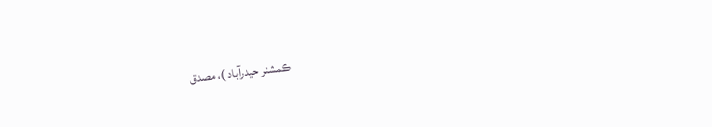ڪمشنر حيدرآباد )، مصدق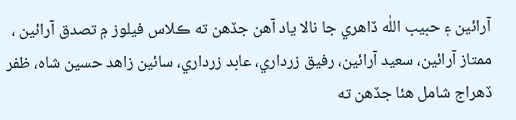آرائين ۽ حبيب اللٰه ڏاهري جا نالا ياد آهن جڏهن ته ڪلاس فيلوز ۾ تصدق آرائين ، ممتاز آرائين، سعيد آرائين، رفيق زرداري، عابد زرداري، سائين زاهد حسين شاه، ظفر ڏهراج شامل هئا جڏهن ته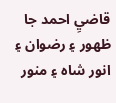قاضيِ احمد جا ظهور ۽ رضوان ۽ انور شاه ۽ منور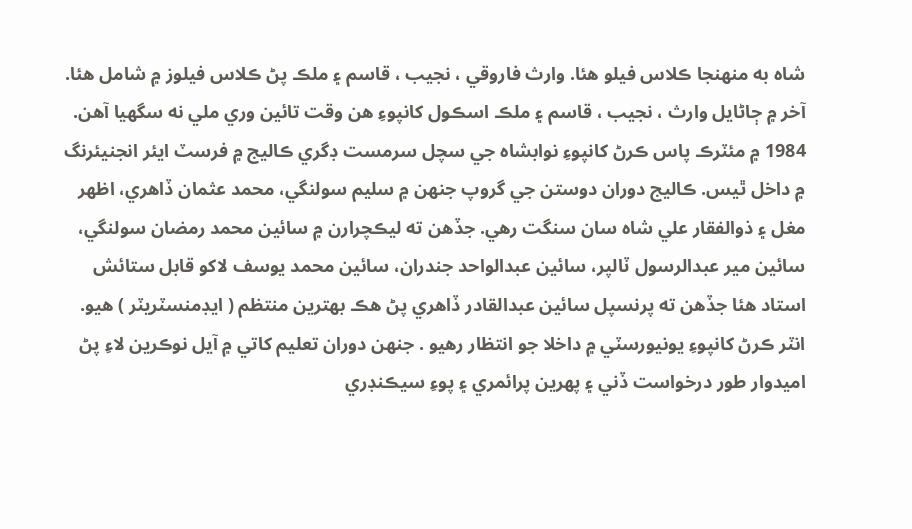شاه به منهنجا ڪلاس فيلو هئا. وارث فاروقي ، نجيب ، قاسم ۽ ملڪ پڻ ڪلاس فيلوز ۾ شامل هئا. آخر ۾ ڄاڻايل وارث ، نجيب ، قاسم ۽ ملڪ اسڪول کانپوءِ هن وقت تائين وري ملي نه سگهيا آهن. 1984 ۾ مئٽرڪ پاس ڪرڻ کانپوءِ نوابشاه جي سچل سرمست ڊگري ڪاليج ۾ فرسٽ ايئر انجنيئرنگ ۾ داخل ٿيس. ڪاليج دوران دوستن جي گروپ جنهن ۾ سليم سولنگي، محمد عثمان ڏاهري، اظهر مغل ۽ ذوالفقار علي شاه سان سنگت رهي. جڏهن ته ليڪچرارن ۾ سائين محمد رمضان سولنگي، سائين مير عبدالرسول ٽالپر، سائين عبدالواحد جندران، سائين محمد يوسف لاکو قابل ستائش استاد هئا جڏهن ته پرنسپل سائين عبدالقادر ڏاهري پڻ هڪ بهترين منتظم ( ايڊمنسٽريٽر ) هيو. انٽر ڪرڻ کانپوءِ يونيورسٽي ۾ داخلا جو انتظار رهيو . جنهن دوران تعليم کاتي ۾ آيل نوڪرين لاءِ پڻ اميدوار طور درخواست ڏني ۽ پهرين پرائمري ۽ پوءِ سيڪنڊري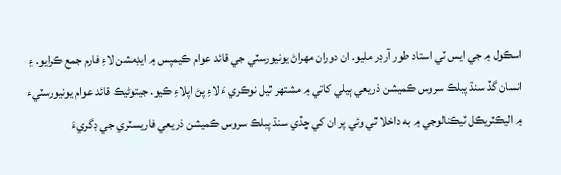اسڪول ۾ جي ايس ٽي استاد طور آرڊر مليو. ان دوران مهراڻ يونيورسٽي جي قائد عوام ڪيمپس ۾ ايڊمشن لاءِ فارم جمع ڪرايو. ۽ انسان گڏ سنڌ پبلڪ سروس ڪميشن ذريعي ٻيلي کاتي ۾ مشتهر ٿيل نوڪري ءَ لاءِ پڻ اپلاءِ ڪيو. جيتوڻيڪ قائد عوام يونيورسٽيء ۾ اليڪٽريڪل ٽيڪنالوجي ۾ به داخلا ٿي وئي پر ان کي ڇڏي سنڌ پبلڪ سروس ڪميشن ذريعي فاريسٽري جي ڊگريءَ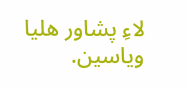لاءِ پشاور هليا وياسين.